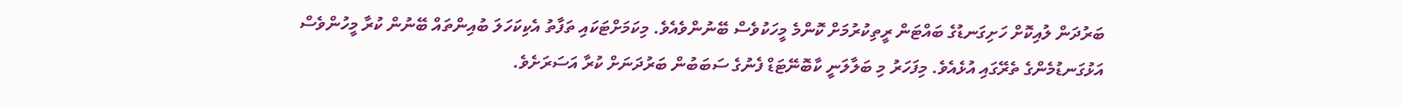ބަރުދަން ލުއިކޮށް ހަށިގަނޑުގެ ބައްޓަން ރީތިކުރުމަށް ކޮންމެ މީހަކުވެސް ބޭނުންވެއެވެ. މިކަމަށްޓަކައި ތަފާތު އެކިކަހަލަ ބުއިންތައް ބޭނުން ކުރާ މީހުންވެސް އަޅުގަނޑުމެންގެ ތެރޭގައި އުޅެއެވެ. މިފަހަރު މި ބަލާލަނީ ކާބޮނޭޓަޑް ފެނުގެ ސަބަބުން ބަރުދަނަށް ކުރާ އަސަރަށެވެ.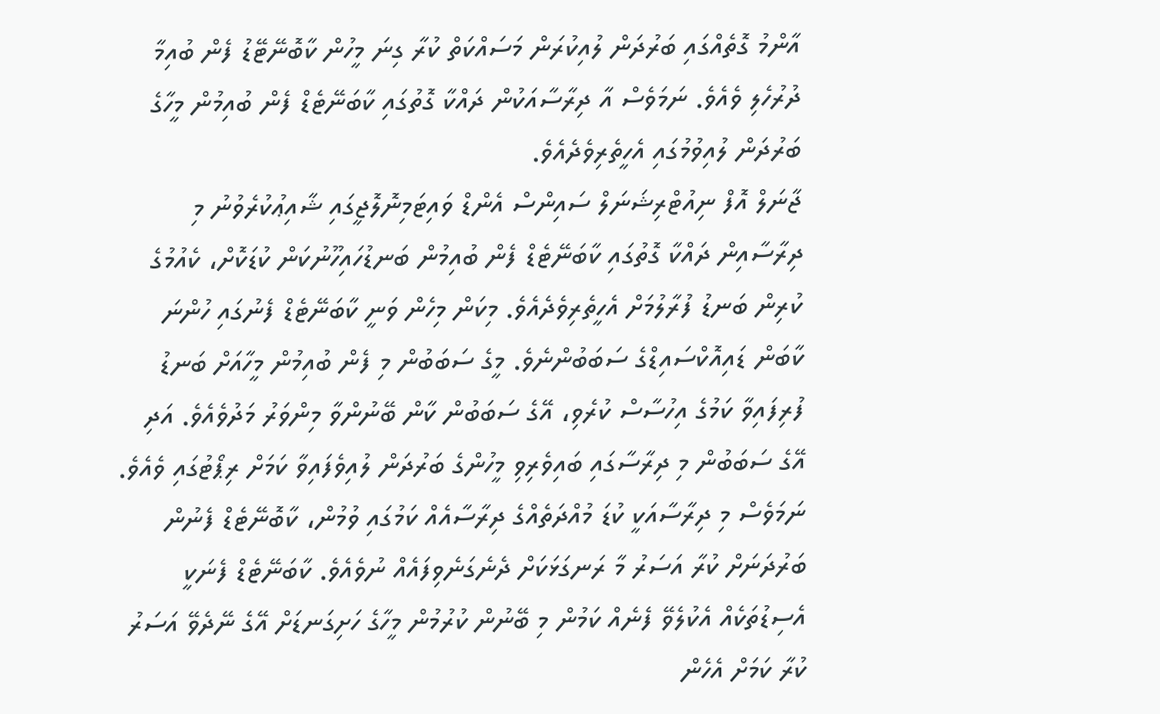އާންމު ގޮތެއްގައި ބަރުދަން ލުއިކުރަން މަސައްކަތް ކުރާ ގިނަ މީހުން ކާބޮނޭޓޭޑު ފެން ބުއިމާ ދުރުހެލި ވެއެވެ. ނަމަވެސް އާ ދިރާސާއަކުން ދައްކާ ގޮތުގައި ކާބަނޭޓެޑް ފެން ބުއިމުން މީހާގެ ބަރުދަން ލުއިވުމުގައި އެހީތެރިވެދެއެވެ.
ޖާނަލް އޮފް ނިއުޓްރިޝަނަލް ސައިންސް އެންޑް ވައިޓަމިނޮލޮޖީގައި ޝާއިޢުކުރެވުނު މި ދިރާސާއިން ދައްކާ ގޮތުގައި ކާބަނޭޓެޑް ފެން ބުއިމުން ބަނޑުހައިހޫނުކަން ކުޑަކޮށް، ކެއުމުގެ ކުރިން ބަނޑު ފުރާލުމަށް އެހީތެރިވެދެއެވެ. މިކަން މިހެން ވަނީ ކާބަނޭޓެޑް ފެނުގައި ހުންނަ ކާބަން ޑައިއޮކްސައިޑްގެ ސަބަބުންނެވެ. މީގެ ސަބަބުން މި ފެން ބުއިމުން މީހާއަށް ބަނޑު ފުރިފައިވާ ކަމުގެ އިހުސާސް ކުރެވި، އޭގެ ސަބަބުން ކާން ބޭނުންވާ މިންވަރު މަދުވެއެވެ. އަދި އޭގެ ސަބަބުން މި ދިރާސާގައި ބައިވެރިވި މީހުންގެ ބަރުދަން ލުއިވެފައިވާ ކަމަށް ރިޕޯޓުގައި ވެއެވެ.
ނަމަވެސް މި ދިރާސާއަކީ ކުޑަ މުއްދަތެއްގެ ދިރާސާއެއް ކަމުގައި ވުމުން، ކާބޮނޭޓެޑް ފެނުން ބަރުދަނަށް ކުރާ އަސަރު މާ ރަނގަޅަކަށް ދެނެގަނެވިފައެއް ނުވެއެވެ. ކާބަނޭޓެޑް ފެނަކީ އެސިޑުތަކެއް އެކުލެވޭ ފެނެއް ކަމުން މި ބޭނުން ކުރުމުން މީހާގެ ހަށިގަނޑަށް އޭގެ ނޭދެވޭ އަސަރު ކުރާ ކަމަށް އެހެން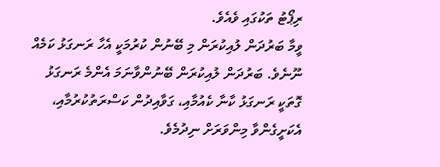ރިޕޯޓު ތަކުގައި ވެއެވެ.
ވީމާ ބަރުދަން ލުއިކުރަން މި ބޭނުން ކުރުމަކީ އެހާ ރަނގަޅު ކަމެއް ނޫނެވެ. ބަރުދަން ލުއިކުރަން ބޭނުންވާނަމަ އެންމެ ރަނގަޅު ގޮތަކީ ރަނގަޅު ކާނާ ކެއުމާއި، ގަވާއިދުން ކަސްރަތުކުރުމާއި، އެކަށީގެންވާ މިންވަރަށް ނިދުމެވެ.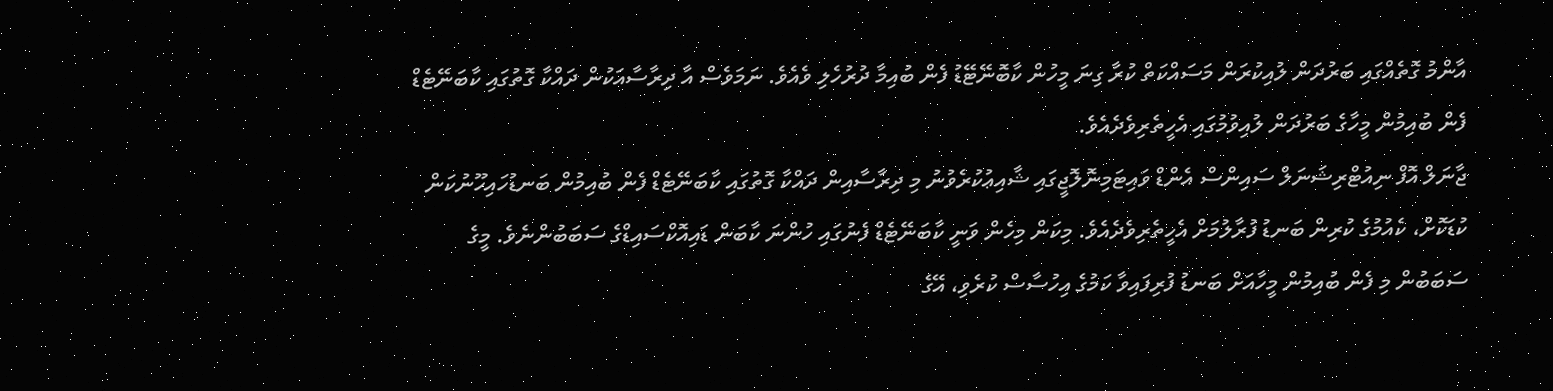އާންމު ގޮތެއްގައި ބަރުދަން ލުއިކުރަން މަސައްކަތް ކުރާ ގިނަ މީހުން ކާބޮނޭޓޭޑު ފެން ބުއިމާ ދުރުހެލި ވެއެވެ. ނަމަވެސް އާ ދިރާސާއަކުން ދައްކާ ގޮތުގައި ކާބަނޭޓެޑް ފެން ބުއިމުން މީހާގެ ބަރުދަން ލުއިވުމުގައި އެހީތެރިވެދެއެވެ.
ޖާނަލް އޮފް ނިއުޓްރިޝަނަލް ސައިންސް އެންޑް ވައިޓަމިނޮލޮޖީގައި ޝާއިޢުކުރެވުނު މި ދިރާސާއިން ދައްކާ ގޮތުގައި ކާބަނޭޓެޑް ފެން ބުއިމުން ބަނޑުހައިހޫނުކަން ކުޑަކޮށް، ކެއުމުގެ ކުރިން ބަނޑު ފުރާލުމަށް އެހީތެރިވެދެއެވެ. މިކަން މިހެން ވަނީ ކާބަނޭޓެޑް ފެނުގައި ހުންނަ ކާބަން ޑައިއޮކްސައިޑްގެ ސަބަބުންނެވެ. މީގެ ސަބަބުން މި ފެން ބުއިމުން މީހާއަށް ބަނޑު ފުރިފައިވާ ކަމުގެ އިހުސާސް ކުރެވި، އޭގެ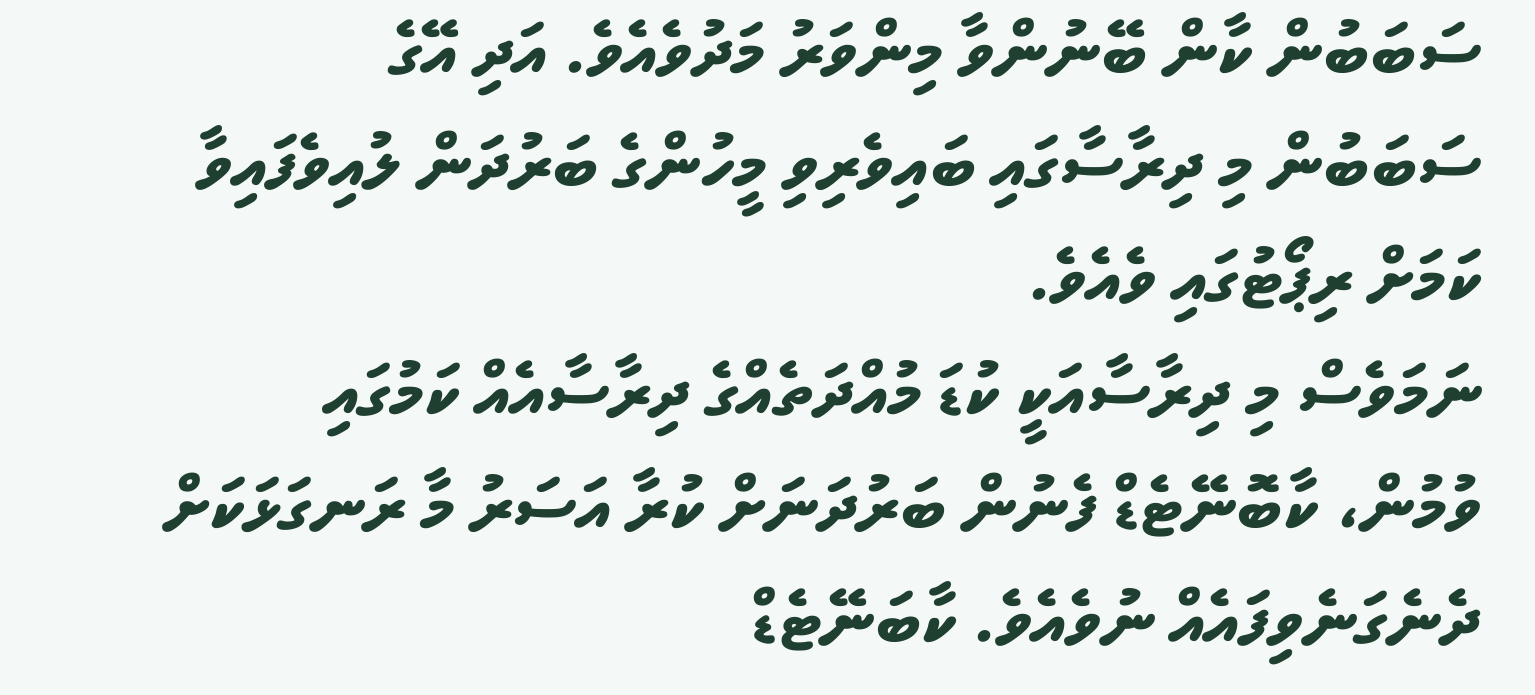ސަބަބުން ކާން ބޭނުންވާ މިންވަރު މަދުވެއެވެ. އަދި އޭގެ ސަބަބުން މި ދިރާސާގައި ބައިވެރިވި މީހުންގެ ބަރުދަން ލުއިވެފައިވާ ކަމަށް ރިޕޯޓުގައި ވެއެވެ.
ނަމަވެސް މި ދިރާސާއަކީ ކުޑަ މުއްދަތެއްގެ ދިރާސާއެއް ކަމުގައި ވުމުން، ކާބޮނޭޓެޑް ފެނުން ބަރުދަނަށް ކުރާ އަސަރު މާ ރަނގަޅަކަށް ދެނެގަނެވިފައެއް ނުވެއެވެ. ކާބަނޭޓެޑް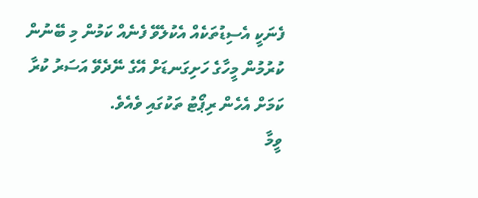ފެނަކީ އެސިޑުތަކެއް އެކުލެވޭ ފެނެއް ކަމުން މި ބޭނުން ކުރުމުން މީހާގެ ހަށިގަނޑަށް އޭގެ ނޭދެވޭ އަސަރު ކުރާ ކަމަށް އެހެން ރިޕޯޓު ތަކުގައި ވެއެވެ.
ވީމާ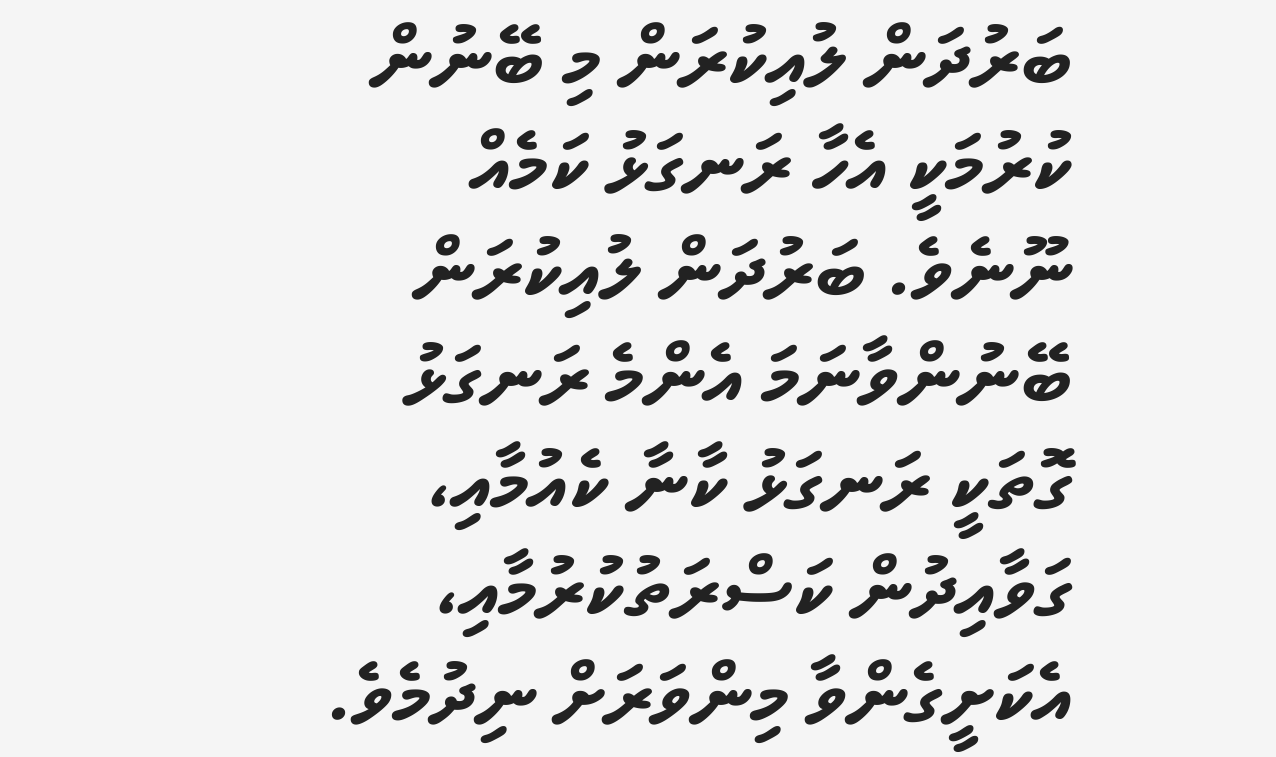ބަރުދަން ލުއިކުރަން މި ބޭނުން ކުރުމަކީ އެހާ ރަނގަޅު ކަމެއް ނޫނެވެ. ބަރުދަން ލުއިކުރަން ބޭނުންވާނަމަ އެންމެ ރަނގަޅު ގޮތަކީ ރަނގަޅު ކާނާ ކެއުމާއި، ގަވާއިދުން ކަސްރަތުކުރުމާއި، އެކަށީގެންވާ މިންވަރަށް ނިދުމެވެ.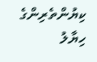ކިޔުންތެރިންގެ ހިޔާލު